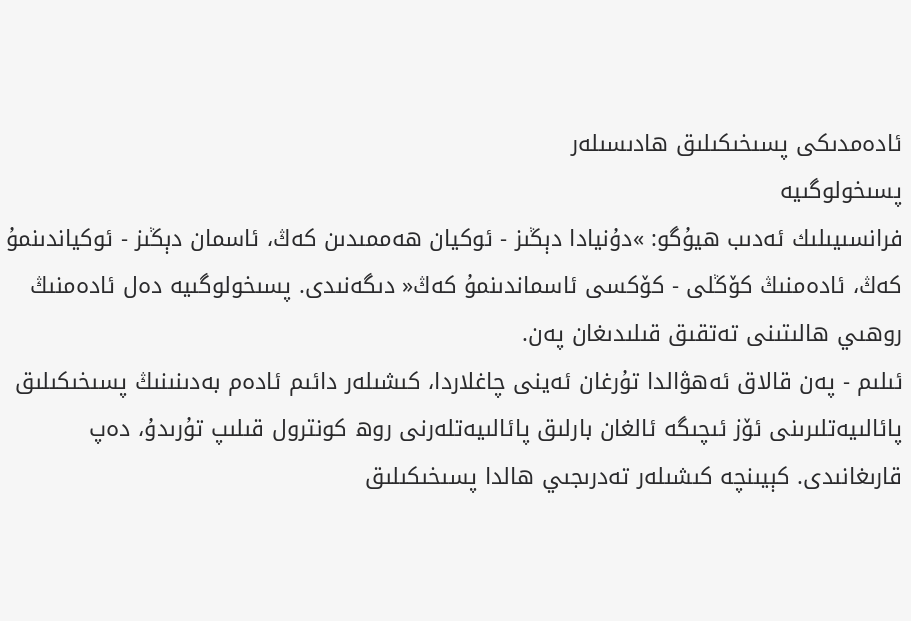ئادەمدىكى پسىخىكىلىق ھادىسىلەر
پسىخولوگىيە
فرانسىيىلىك ئەدىب ھيۇگو: »دۇنيادا دېڭىز - ئوكيان ھەممىدىن كەڭ، ئاسمان دېڭىز - ئوكياندىنمۇ كەڭ، ئادەمنىڭ كۆڭلى - كۆكسى ئاسماندىنمۇ كەڭ« دىگەنىدى. پسىخولوگىيە دەل ئادەمنىڭ روھىي ھالىتىنى تەتقىق قىلىدىغان پەن.
ئىلىم - پەن قالاق ئەھۋالدا تۇرغان ئەينى چاغلاردا، كىشىلەر دائىم ئادەم بەدىنىنىڭ پسىخىكىلىق پائالىيەتلىرىنى ئۆز ئىچىگە ئالغان بارلىق پائالىيەتلەرنى روھ كونترول قىلىپ تۇرىدۇ، دەپ قارىغانىدى. كېيىنچە كىشىلەر تەدرىجىي ھالدا پسىخىكىلىق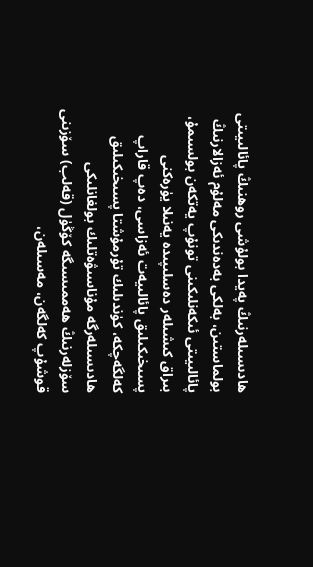ھادىسىلەرنىڭ پەيدا بولۇشى روھنىڭ پائالىيىتى بولماستىن، بەلكى بەدەندىكى مەلۇم ئەزالارنىڭ پائالىيىتى ئىكەنلىكىنى تونۇپ يەتكەن بولسىمۇ، بىراق كىشىلەر دەسلىپىدە يەنىلا يۈرەكنى پسىخىكىلىق پائالىيەت ئەزاسى، دەپ قاراپ كەلگەچكە، كۈندىلىك تۇرمۇشتا پسىخىكىلىق ھادىسىلەرگە مۇناسىۋەتلىك بولغانلىكى سۆزلەرنىڭ ھەممىسىگە كۆڭۈل (قەلب) سۆزىنى قوشۇپ كەلگەن، مەسىلەن،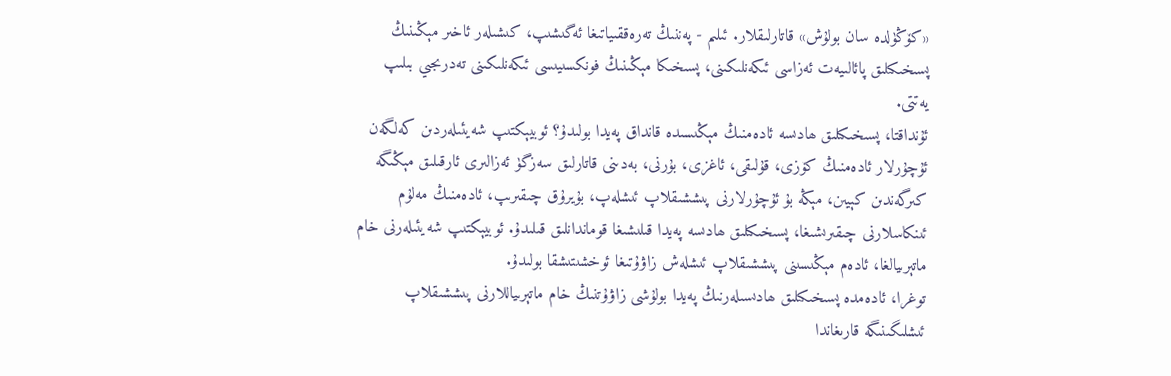«كۆڭۈلدە سان بولۇش» قاتارلىقلار. ئىلىم - پەننىڭ تەرەققىياتىغا ئەگىشىپ، كىشىلەر ئاخىر مېڭىنىڭ پسىخىكىلىق پائالىيەت ئەزاسى ئىكەنلىكىنى، پسىخىكا مېڭىنىڭ فونكسىيىسى ئىكەنلىكىنى تەدرىجىي بىلىپ يەتتى.
ئۇنداقتا، پسىخىكىلىق ھادىسە ئادەمنىڭ مېڭىسىدە قانداق پەيدا بولىدۇ؟ ئوبيېكتىپ شەيئىلەردىن كەلگەن ئۇچۇرلار ئادەمنىڭ كۆزى، قۇلىقى، ئاغزى، بۇرنى، بەدىنى قاتارلىق سەزگۈ ئەزالىرى ئارقىلىق مېڭىگە كىرگەندىن كېيىن، مېڭە بۇ ئۇچۇرلارنى پىششىقلاپ ئىشلەپ، بۇيرۇق چىقىرىپ، ئادەمنىڭ مەلۇم ئىنكاسلارنى چىقىرىشىغا، پسىخىكىلىق ھادىسە پەيدا قىلىشىغا قوماندانلىق قىلىدۇ. ئوبيېكتىپ شەيئىلەرنى خام ماتېرىيالغا، ئادەم مېڭىسىنى پىششىقلاپ ئىشلەش زاۋۇتىغا ئوخشىتىشقا بولىدۇ.
توغرا، ئادەمدە پسىخىكىلىق ھادىسىلەرنىڭ پەيدا بولۇشى زاۋۇتنىڭ خام ماتېرىياللارنى پىششىقلاپ ئىشلىگىنىگە قارىغاندا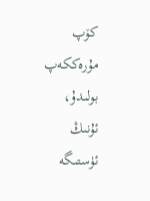كۆپ مۇرەككەپ بولىدۇ، ئۇنىڭ ئۈستىگە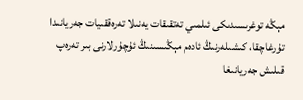مېڭە توغرىسىدىكى ئىلمىي تەتقىقات يەنىلا تەرەققىيات جەريانىدا تۇرغاچقا، كىشىلەرنىڭ ئادەم مېڭىسىنىڭ ئۇچۇرلارنى بىر تەرەپ قىلىش جەريانىغا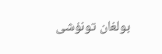بولغان تونۇشى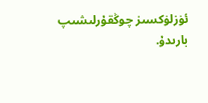ئۈزلۈكسىز چوڭقۇرلىشىپ بارىدۇ.